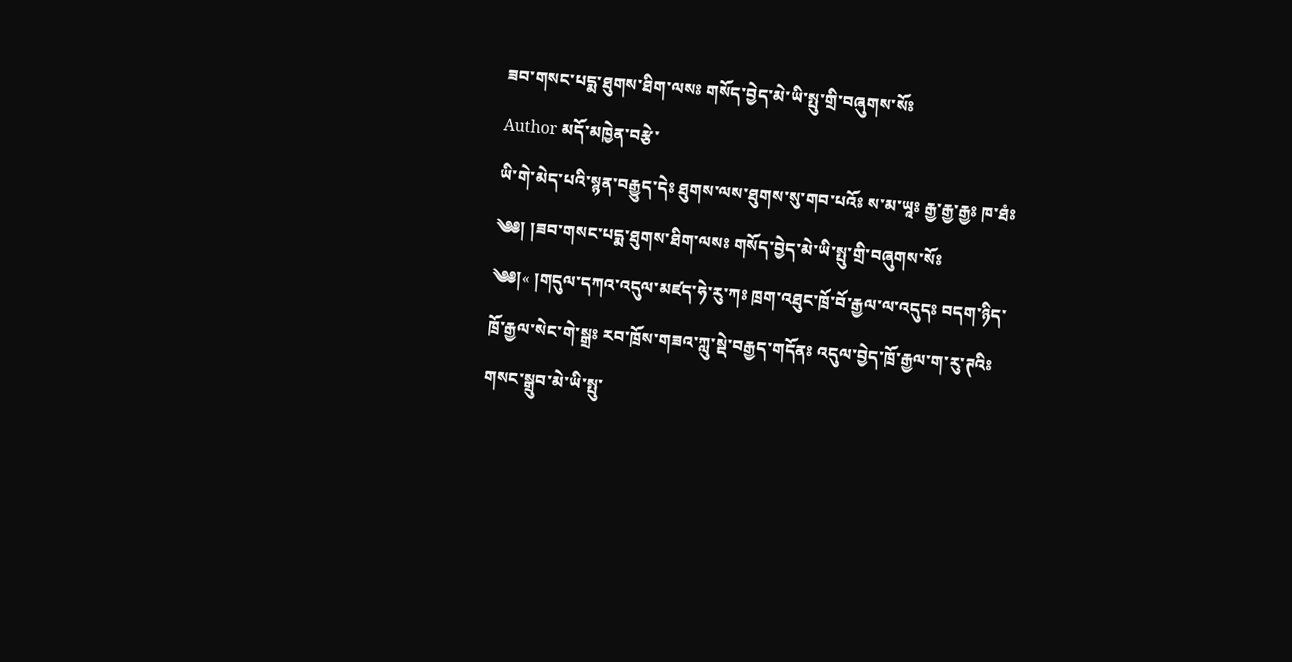ཟབ་གསང་པདྨ་ཐུགས་ཐིག་ལསཿ གསོད་བྱེད་མེ་ཡི་སྤུ་གྲི་བཞུགས་སོཿ
Author མདོ་མཁྱེན་བརྩེ་
ཡི་གེ་མེད་པའི་སྙན་བརྒྱུད་དེཿ ཐུགས་ལས་ཐུགས་སུ་གབ་པའོཿ ས་མ་ཡཱཿ རྒྱ་རྒྱ་རྒྱཿ ཁ་ཐཾཿ
༄༅། །ཟབ་གསང་པདྨ་ཐུགས་ཐིག་ལསཿ གསོད་བྱེད་མེ་ཡི་སྤུ་གྲི་བཞུགས་སོཿ
༄༅།« །གདུལ་དཀའ་འདུལ་མཛད་ཧེ་རུ་ཀཿ ཁྲག་འཐུང་ཁྲོ་བོ་རྒྱལ་ལ་འདུདཿ བདག་ཉིད་ཁྲོ་རྒྱལ་སེང་གེ་སྒྲཿ རབ་ཁྲོས་གཟའ་ཀླུ་སྡེ་བརྒྱད་གདོནཿ འདུལ་བྱེད་ཁྲོ་རྒྱལ་ག་རུ་ཊའིཿ གསང་སྒྲུབ་མེ་ཡི་སྤུ་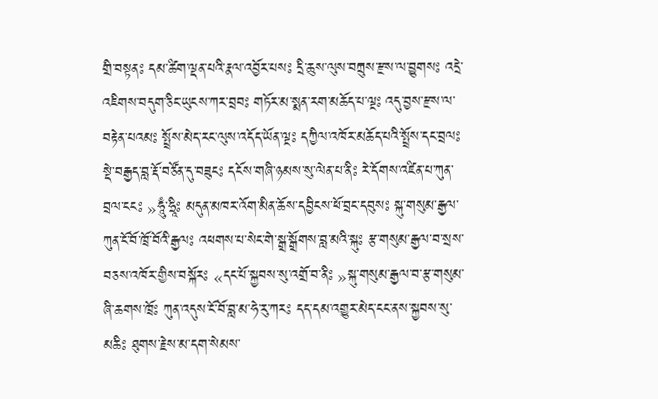གྲི་བསྟནཿ དམ་ཚིག་ལྡན་པའི་རྣལ་འབྱོར་པསཿ དྲི་ཆུས་ལུས་བཀྲུས་རྫས་ལ་བྱུགསཿ འདྲེ་འཇིགས་བདུག་ཅིང་ཡུངས་ཀར་བྲབཿ གཏོར་མ་སྨན་རག་མཆོད་པ་ལྔཿ འདུ་བྱས་རྫས་ལ་བརྟེན་པའམཿ སྤྲོས་མེད་རང་ལུས་འདོད་ཡོན་ལྔཿ དཀྱིལ་འཁོར་མཆོད་པའི་སྤྲོས་དང་བྲལཿ སྡེ་བརྒྱད་བླ་རྡོ་བཙོན་དུ་བཟུངཿ དངོས་གཞི་ཉམས་སུ་ལེན་པ་ནིཿ རེ་དོགས་འཛིན་པ་ཀུན་བྲལ་ངངཿ »ཧཱུྃ་ཧྲཱིཿ མདུན་མཁར་འོག་མིན་ཆོས་དབྱིངས་ཕོ་བྲང་དབུསཿ སྐུ་གསུམ་རྒྱལ་ཀུན་ངོ་བོ་ཁྲོ་བོའི་རྒྱལཿ འཕགས་པ་སེང་གེ་སྒྲ་སྒྲོགས་བླ་མའི་སྐུཿ རྩ་གསུམ་རྒྱལ་བ་སྲས་བཅས་འཁོར་གྱིས་བསྐོརཿ «དང་པོ་སྐྱབས་སུ་འགྲོ་བ་ནིཿ »སྐུ་གསུམ་རྒྱལ་བ་རྩ་གསུམ་ཞི་ཆགས་ཁྲོཿ ཀུན་འདུས་ངོ་བོ་བླ་མ་ཧེ་རུ་ཀརཿ དད་དམ་འགྱུར་མེད་ངང་ནས་སྐྱབས་སུ་མཆིཿ ཐུགས་རྗེས་མ་དག་སེམས་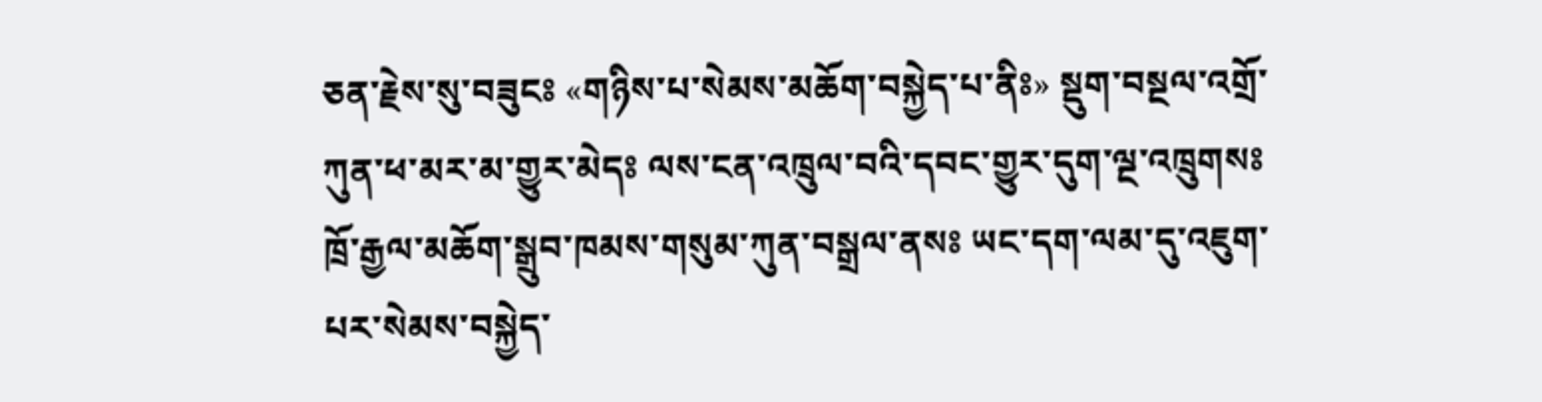ཅན་རྗེས་སུ་བཟུངཿ «གཉིས་པ་སེམས་མཆོག་བསྐྱེད་པ་ནིཿ» སྡུག་བསྔལ་འགྲོ་ཀུན་ཕ་མར་མ་གྱུར་མེདཿ ལས་ངན་འཁྲུལ་བའི་དབང་གྱུར་དུག་ལྔ་འཁྲུགསཿ ཁྲོ་རྒྱལ་མཆོག་སྒྲུབ་ཁམས་གསུམ་ཀུན་བསྒྲལ་ནསཿ ཡང་དག་ལམ་དུ་འཇུག་པར་སེམས་བསྐྱེད་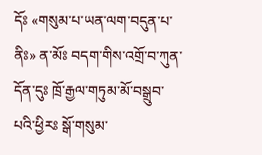དོཿ «གསུམ་པ་ཡན་ལག་བདུན་པ་ནིཿ» ན་མོཿ བདག་གིས་འགྲོ་བ་ཀུན་དོན་དུཿ ཁྲོ་རྒྱལ་གཏུམ་མོ་བསྒྲུབ་པའི་ཕྱིརཿ སྒོ་གསུམ་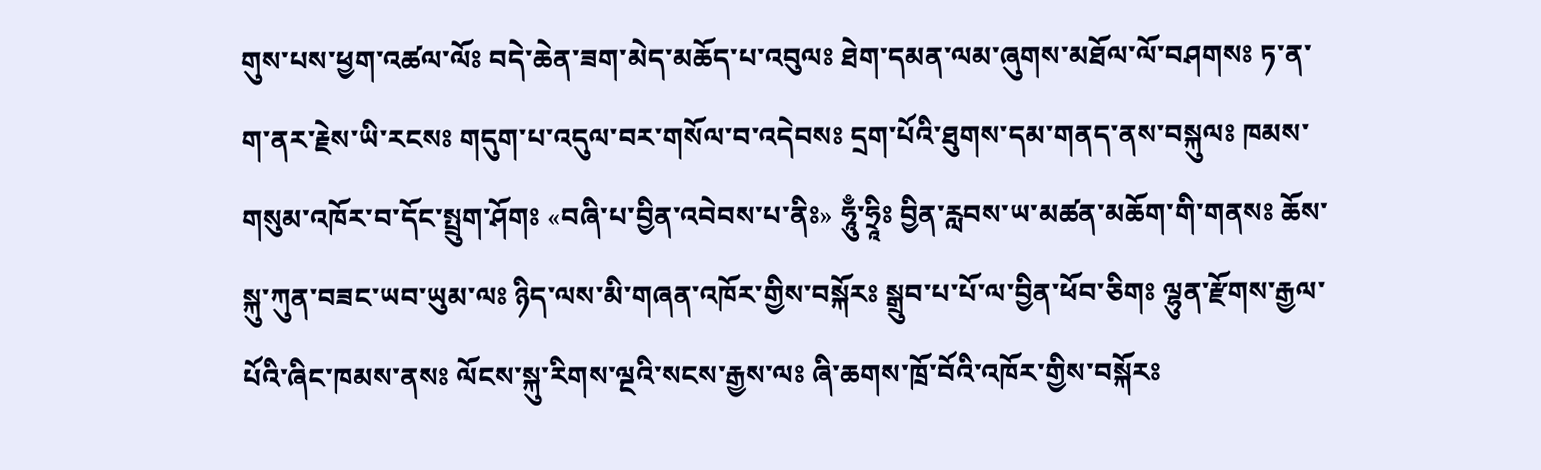གུས་པས་ཕྱག་འཚལ་ལོཿ བདེ་ཆེན་ཟག་མེད་མཆོད་པ་འབུལཿ ཐེག་དམན་ལམ་ཞུགས་མཐོལ་ལོ་བཤགསཿ ཏ་ན་ག་ནར་རྗེས་ཡི་རངསཿ གདུག་པ་འདུལ་བར་གསོལ་བ་འདེབསཿ དྲག་པོའི་ཐུགས་དམ་གནད་ནས་བསྐུལཿ ཁམས་གསུམ་འཁོར་བ་དོང་སྤྲུག་ཤོགཿ «བཞི་པ་བྱིན་འབེབས་པ་ནིཿ» ཧཱུྃ་ཧྲཱིཿ བྱིན་རླབས་ཡ་མཚན་མཆོག་གི་གནསཿ ཆོས་སྐུ་ཀུན་བཟང་ཡབ་ཡུམ་ལཿ ཉིད་ལས་མི་གཞན་འཁོར་གྱིས་བསྐོརཿ སྒྲུབ་པ་པོ་ལ་བྱིན་ཕོབ་ཅིགཿ ལྷུན་རྫོགས་རྒྱལ་པོའི་ཞིང་ཁམས་ནསཿ ལོངས་སྐུ་རིགས་ལྔའི་སངས་རྒྱས་ལཿ ཞི་ཆགས་ཁྲོ་བོའི་འཁོར་གྱིས་བསྐོརཿ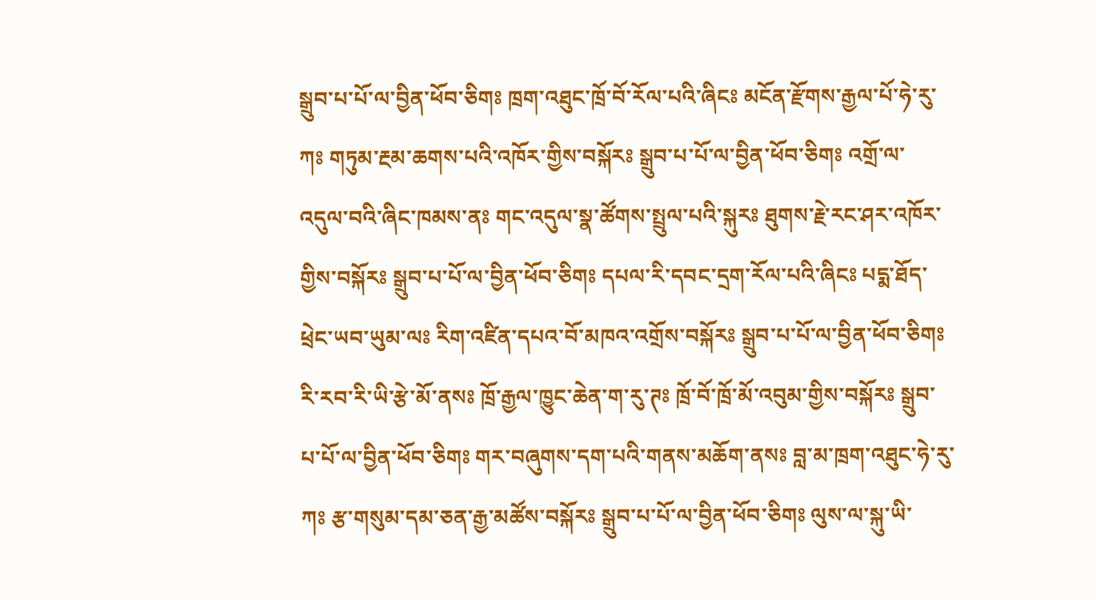སྒྲུབ་པ་པོ་ལ་བྱིན་ཕོབ་ཅིགཿ ཁྲག་འཐུང་ཁྲོ་བོ་རོལ་པའི་ཞིངཿ མངོན་རྫོགས་རྒྱལ་པོ་ཧེ་རུ་ཀཿ གཏུམ་རྔམ་ཆགས་པའི་འཁོར་གྱིས་བསྐོརཿ སྒྲུབ་པ་པོ་ལ་བྱིན་ཕོབ་ཅིགཿ འགྲོ་ལ་འདུལ་བའི་ཞིང་ཁམས་ནཿ གང་འདུལ་སྣ་ཚོགས་སྤྲུལ་པའི་སྐུརཿ ཐུགས་རྗེ་རང་ཤར་འཁོར་གྱིས་བསྐོརཿ སྒྲུབ་པ་པོ་ལ་བྱིན་ཕོབ་ཅིགཿ དཔལ་རི་དབང་དྲག་རོལ་པའི་ཞིངཿ པདྨ་ཐོད་ཕྲེང་ཡབ་ཡུམ་ལཿ རིག་འཛིན་དཔའ་བོ་མཁའ་འགྲོས་བསྐོརཿ སྒྲུབ་པ་པོ་ལ་བྱིན་ཕོབ་ཅིགཿ རི་རབ་རི་ཡི་རྩེ་མོ་ནསཿ ཁྲོ་རྒྱལ་ཁྱུང་ཆེན་ག་རུ་ཊཿ ཁྲོ་བོ་ཁྲོ་མོ་འབུམ་གྱིས་བསྐོརཿ སྒྲུབ་པ་པོ་ལ་བྱིན་ཕོབ་ཅིགཿ གར་བཞུགས་དག་པའི་གནས་མཆོག་ནསཿ བླ་མ་ཁྲག་འཐུང་ཧེ་རུ་ཀཿ རྩ་གསུམ་དམ་ཅན་རྒྱ་མཚོས་བསྐོརཿ སྒྲུབ་པ་པོ་ལ་བྱིན་ཕོབ་ཅིགཿ ལུས་ལ་སྐུ་ཡི་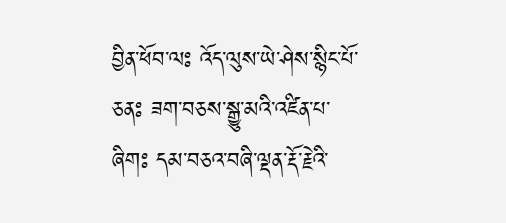བྱིན་ཕོབ་ལཿ འོད་ལུས་ཡེ་ཤེས་སྙིང་པོ་ཅནཿ ཟག་བཅས་སྒྱུ་མའི་འཛིན་པ་ཞིགཿ དམ་བཅའ་བཞི་ལྡན་རྡོ་རྗེའི་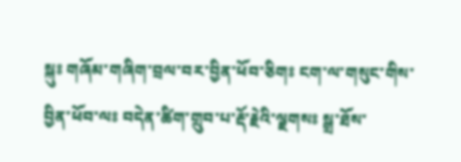སྐུཿ གཞོམ་གཞིག་བྲལ་བར་བྱིན་ཕོབ་ཅིགཿ ངག་ལ་གསུང་གིས་བྱིན་ཕོབ་ལཿ བདེན་ཚིག་གྲུབ་པ་རྡོ་རྗེའི་ལྗགསཿ སྒྲ་ཐོས་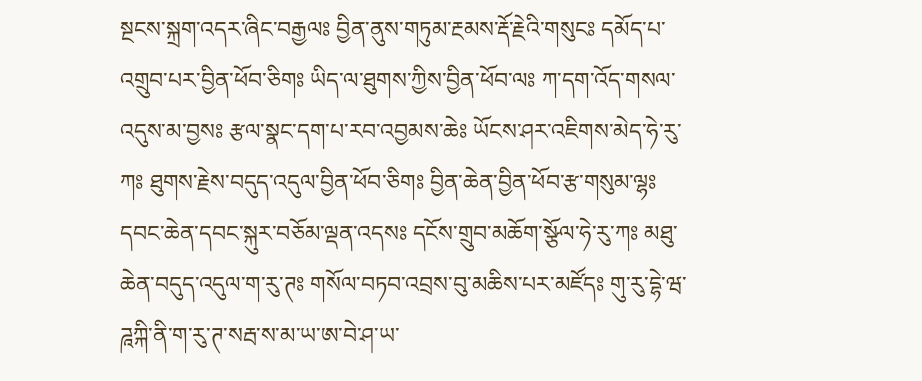སྔངས་སྐྲག་འདར་ཞིང་བརྒྱལཿ བྱིན་ནུས་གཏུམ་རྔམས་རྡོ་རྗེའི་གསུངཿ དམོད་པ་འགྲུབ་པར་བྱིན་ཕོབ་ཅིགཿ ཡིད་ལ་ཐུགས་ཀྱིས་བྱིན་ཕོབ་ལཿ ཀ་དག་འོད་གསལ་འདུས་མ་བྱསཿ རྩལ་སྣང་དག་པ་རབ་འབྱམས་ཆེཿ ཡོངས་ཤར་འཇིགས་མེད་ཧེ་རུ་ཀཿ ཐུགས་རྗེས་བདུད་འདུལ་བྱིན་ཕོབ་ཅིགཿ བྱིན་ཆེན་བྱིན་ཕོབ་རྩ་གསུམ་ལྷཿ དབང་ཆེན་དབང་སྐུར་བཅོམ་ལྡན་འདསཿ དངོས་གྲུབ་མཆོག་སྩོལ་ཧེ་རུ་ཀཿ མཐུ་ཆེན་བདུད་འདུལ་ག་རུ་ཊཿ གསོལ་བཏབ་འབྲས་བུ་མཆིས་པར་མཛོདཿ གུ་རུ་དྷེ་ཝ་ཌཱཀྐི་ནི་ག་རུ་ཊ་སརྦ་ས་མ་ཡ་ཨ་བེ་ཤ་ཡ་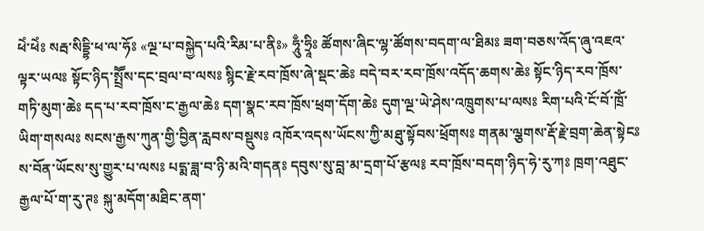ཕེཾ་ཕེཾཿ སརྦ་སིདྡྷི་ཕ་ལ་ཧོཿ «ལྔ་པ་བསྐྱེད་པའི་རིམ་པ་ནིཿ» ཧཱུྃ་ཧྲཱིཿ ཚོགས་ཞིང་ལྷ་ཚོགས་བདག་ལ་ཐིམཿ ཟག་བཅས་འོད་ཞུ་འཇའ་ལྟར་ཡལཿ སྟོང་ཉིད་སྤྲཽས་དང་བྲལ་བ་ལསཿ སྙིང་རྗེ་རབ་ཁྲོས་ཞེ་སྡང་ཆེཿ བདེ་བར་རབ་ཁྲོས་འདོད་ཆགས་ཆེཿ སྟོང་ཉིད་རབ་ཁྲོས་གཏི་མུག་ཆེཿ དད་པ་རབ་ཁྲོས་ང་རྒྱལ་ཆེཿ དག་སྣང་རབ་ཁྲོས་ཕྲག་དོག་ཆེཿ དུག་ལྔ་ཡེ་ཤེས་འཁྲུགས་པ་ལསཿ རིག་པའི་ངོ་བོ་ཁྲོཾ་ཡིག་གསལཿ སངས་རྒྱས་ཀུན་གྱི་བྱིན་རླབས་བསྡུསཿ འཁོར་འདས་ཡོངས་ཀྱི་མཐུ་སྟོབས་ཕྲོགསཿ གནམ་ལྕགས་རྡོ་རྗེ་བྲག་ཆེན་སྟེངཿ ས་བོན་ཡོངས་སུ་གྱུར་པ་ལསཿ པདྨ་ཟླ་བ་ཉི་མའི་གདནཿ དབུས་སུ་བླ་མ་དྲག་པོ་རྩལ༔ རབ་ཁྲོས་བདག་ཉིད་ཧེ་རུ་ཀཿ ཁྲག་འཐུང་རྒྱལ་པོ་ག་རུ་ཊཿ སྐུ་མདོག་མཐིང་ནག་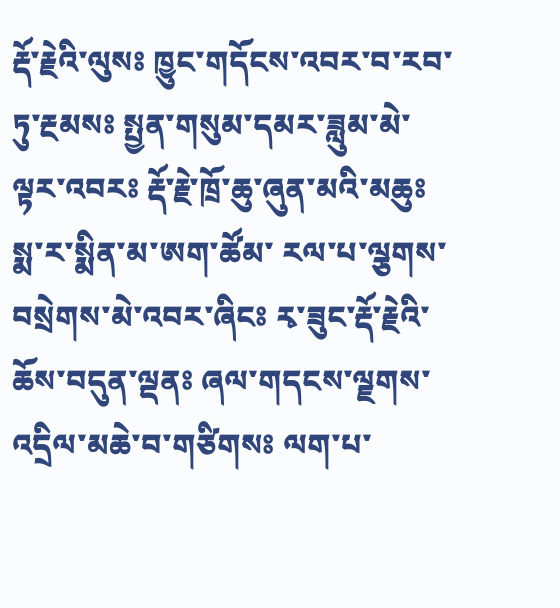རྡོ་རྗེའི་ལུསཿ ཁྱུང་གདོངས་འབར་བ་རབ་ཏུ་རྔམསཿ སྤྱན་གསུམ་དམར་ཟླུམ་མེ་ལྟར་འབརཿ རྡོ་རྗེ་ཁྲོ་ཆུ་ཞུན་མའི་མཆུཿ སྨ་ར་སྨིན་མ་ཨག་ཚོམ་ རལ་པ་ལྕགས་བསྲེགས་མེ་འབར་ཞིངཿ རྭ་ཟུང་རྡོ་རྗེའི་ཆོས་བདུན་ལྡནཿ ཞལ་གདངས་ལྗགས་འདྲིལ་མཆེ་བ་གཙིགསཿ ལག་པ་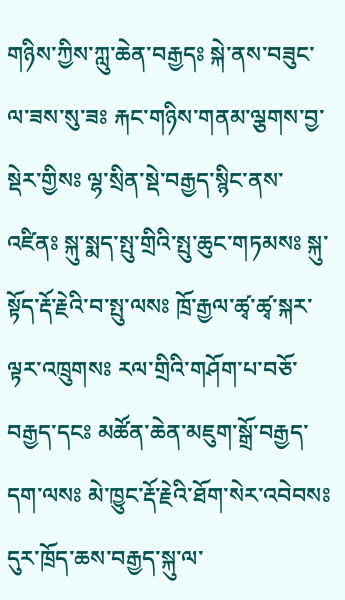གཉིས་ཀྱིས་ཀླུ་ཆེན་བརྒྱདཿ སྐེ་ནས་བཟུང་ལ་ཟས་སུ་ཟཿ རྐང་གཉིས་གནམ་ལྕགས་བྱ་སྡེར་གྱིསཿ ལྷ་སྲིན་སྡེ་བརྒྱད་སྙིང་ནས་འཛིནཿ སྐུ་སྨད་སྤུ་གྲིའི་སྤུ་ཆུང་གཏམསཿ སྐུ་སྟོད་རྡོ་རྗེའི་བ་སྤུ་ལསཿ ཁྲོ་རྒྱལ་ཚྭ་ཚྭ་སྐར་ལྟར་འཁྲུགསཿ རལ་གྲིའི་གཤོག་པ་བཅོ་བརྒྱད་དངཿ མཚོན་ཆེན་མཇུག་སྒྲོ་བརྒྱད་དག་ལསཿ མེ་ཁྱུང་རྡོ་རྗེའི་ཐོག་སེར་འབེབསཿ དུར་ཁྲོད་ཆས་བརྒྱད་སྐུ་ལ་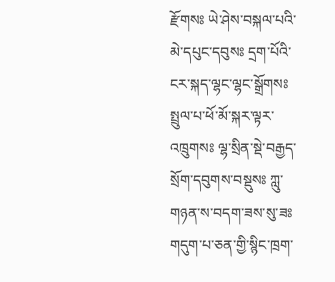རྫོགསཿ ཡེ་ཤེས་བསྐལ་པའི་མེ་དཔུང་དབུསཿ དྲག་པོའི་ངར་སྐད་ལྷང་ལྷང་སྒྲོགསཿ སྤྲུལ་པ་ཕོ་མོ་སྐར་ལྟར་འཁྲུགསཿ ལྷ་སྲིན་སྡེ་བརྒྱད་སྲོག་དབུགས་བསྡུསཿ ཀླུ་གཉན་ས་བདག་ཟས་སུ་ཟཿ གདུག་པ་ཅན་གྱི་སྙིང་ཁྲག་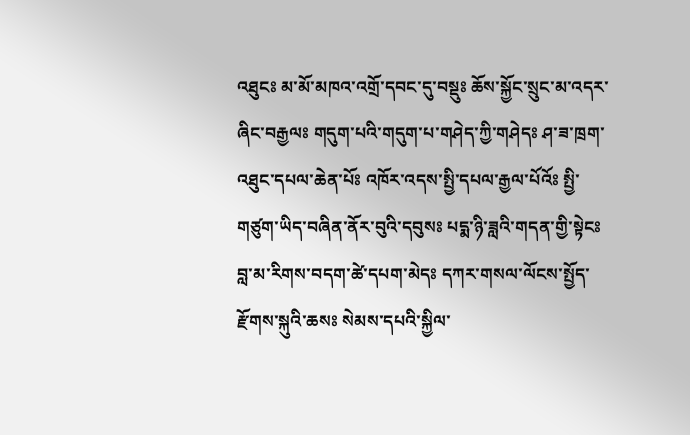འཐུངཿ མ་མོ་མཁའ་འགྲོ་དབང་དུ་བསྡུཿ ཆོས་སྐྱོང་སྲུང་མ་འདར་ཞིང་བརྒྱལཿ གདུག་པའི་གདུག་པ་གཤེད་ཀྱི་གཤེདཿ ཤ་ཟ་ཁྲག་འཐུང་དཔལ་ཆེན་པོཿ འཁོར་འདས་སྤྱི་དཔལ་རྒྱལ་པོའོཿ སྤྱི་གཙུག་ཡིད་བཞིན་ནོར་བུའི་དབུསཿ པདྨ་ཉི་ཟླའི་གདན་གྱི་སྟེངཿ བླ་མ་རིགས་བདག་ཚེ་དཔག་མེདཿ དཀར་གསལ་ལོངས་སྤྱོད་རྫོགས་སྐུའི་ཆསཿ སེམས་དཔའི་སྐྱིལ་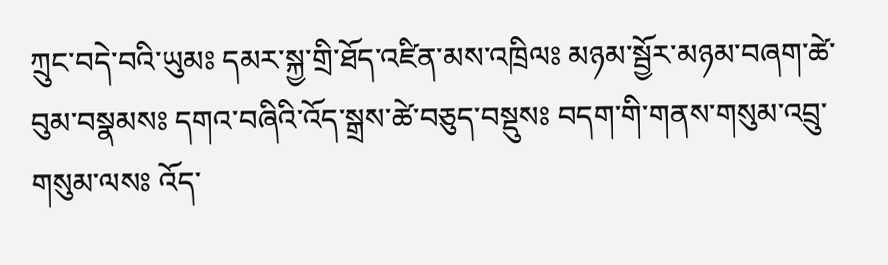ཀྲུང་བདེ་བའི་ཡུམཿ དམར་སྐྱ་གྲི་ཐོད་འཛིན་མས་འཁྲིལཿ མཉམ་སྦྱོར་མཉམ་བཞག་ཚེ་བུམ་བསྣམསཿ དགའ་བཞིའི་འོད་སྒྲས་ཚེ་བཅུད་བསྡུསཿ བདག་གི་གནས་གསུམ་འབྲུ་གསུམ་ལསཿ འོད་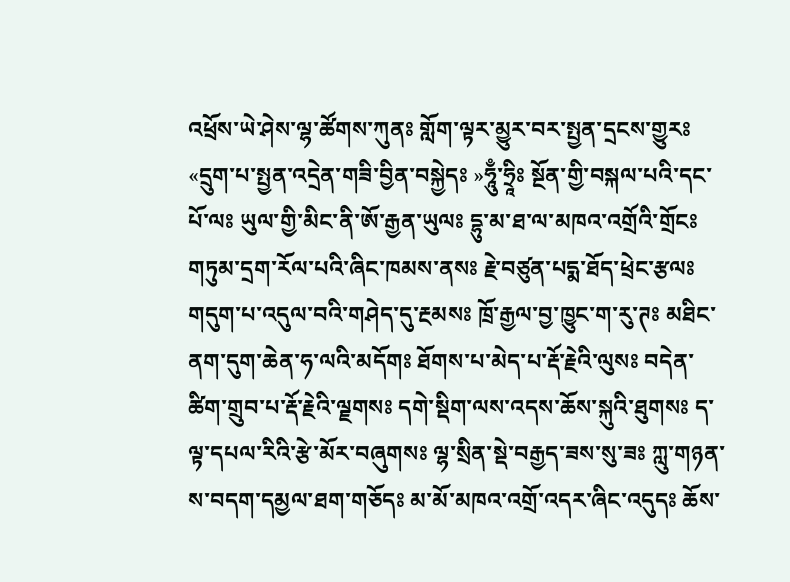འཕྲོས་ཡེ་ཤེས་ལྷ་ཚོགས་ཀུནཿ གློག་ལྟར་མྱུར་བར་སྤྱན་དྲངས་གྱུརཿ «དྲུག་པ་སྤྱན་འདྲེན་གཟི་བྱིན་བསྐྱེདཿ »ཧཱུྃ་ཧྲཱིཿ སྔོན་གྱི་བསྐལ་པའི་དང་པོ་ལཿ ཡུལ་གྱི་མིང་ནི་ཨོ་རྒྱན་ཡུལཿ དྷུ་མ་ཐ་ལ་མཁའ་འགྲོའི་གྲོངཿ གཏུམ་དྲག་རོལ་པའི་ཞིང་ཁམས་ནསཿ རྗེ་བཙུན་པདྨ་ཐོད་ཕྲེང་རྩལཿ གདུག་པ་འདུལ་བའི་གཤེད་དུ་རྔམསཿ ཁྲོ་རྒྱལ་བྱ་ཁྱུང་ག་རུ་ཊཿ མཐིང་ནག་དུག་ཆེན་ཧ་ལའི་མདོགཿ ཐོགས་པ་མེད་པ་རྡོ་རྗེའི་ལུསཿ བདེན་ཚིག་གྲུབ་པ་རྡོ་རྗེའི་ལྗགསཿ དགེ་སྡིག་ལས་འདས་ཆོས་སྐུའི་ཐུགསཿ ད་ལྟ་དཔལ་རིའི་རྩེ་མོར་བཞུགསཿ ལྷ་སྲིན་སྡེ་བརྒྱད་ཟས་སུ་ཟཿ ཀླུ་གཉན་ས་བདག་དམྱལ་ཐག་གཅོདཿ མ་མོ་མཁའ་འགྲོ་འདར་ཞིང་འདུདཿ ཆོས་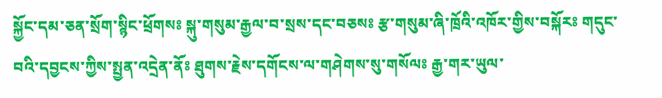སྐྱོང་དམ་ཅན་སྲོག་སྙིང་ཕྲོགསཿ སྐུ་གསུམ་རྒྱལ་བ་སྲས་དང་བཅསཿ རྩ་གསུམ་ཞི་ཁྲོའི་འཁོར་གྱིས་བསྐོརཿ གདུང་བའི་དབྱངས་ཀྱིས་སྤྱན་འདྲེན་ནོཿ ཐུགས་རྗེས་དགོངས་ལ་གཤེགས་སུ་གསོལཿ རྒྱ་གར་ཡུལ་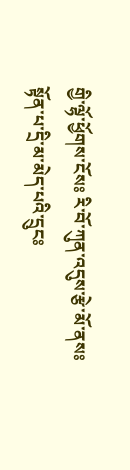གྱི་ལྷོ་ཕྱོགས་ངོསཿ རི་བོ་ཀུན་འདུས་རྩེ་མོ་ནསཿ སྟོན་པ་དྲི་མ་མེད་པའི་དྲུངཿ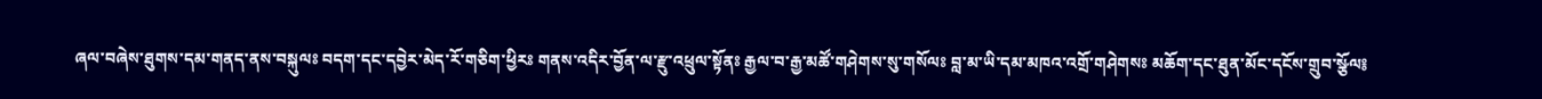ཞལ་བཞེས་ཐུགས་དམ་གནད་ནས་བསྐུལཿ བདག་དང་དབྱེར་མེད་རོ་གཅིག་ཕྱིརཿ གནས་འདིར་བྱོན་ལ་རྫུ་འཕྲུལ་སྟོནཿ རྒྱལ་བ་རྒྱ་མཚོ་གཤེགས་སུ་གསོལཿ བླ་མ་ཡི་དམ་མཁའ་འགྲོ་གཤེགསཿ མཆོག་དང་ཐུན་མོང་དངོས་གྲུབ་སྩོལ༔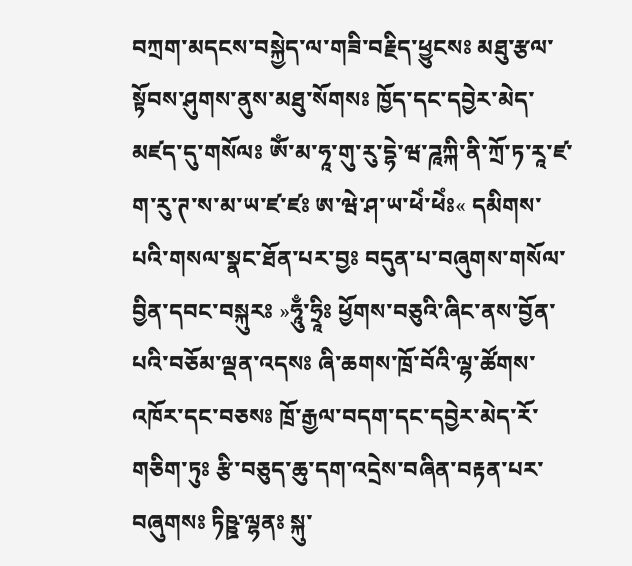བཀྲག་མདངས་བསྐྱེད་ལ་གཟི་བརྗིད་ཕྱུངསཿ མཐུ་རྩལ་སྟོབས་ཤུགས་ནུས་མཐུ་སོགསཿ ཁྱོད་དང་དབྱེར་མེད་མཛད་དུ་གསོལཿ ཨོཾ་མ་ཧཱ་གུ་རུ་དྷེ་ཝ་ཌཱཀྐི་ནི་ཀྲོ་ཏ་རཱ་ཛ་ག་རུ་ཊ་ས་མ་ཡ་ཛ་ཛཿ ཨ་ཝེ་ཤ་ཡ་ཕེཾ་ཕེཾཿ« དམིགས་པའི་གསལ་སྣང་ཐོན་པར་བྱཿ བདུན་པ་བཞུགས་གསོལ་བྱིན་དབང་བསྐུརཿ »ཧཱུྃ་ཧྲཱིཿ ཕྱོགས་བཅུའི་ཞིང་ནས་བྱོན་པའི་བཅོམ་ལྡན་འདསཿ ཞི་ཆགས་ཁྲོ་བོའི་ལྷ་ཚོགས་འཁོར་དང་བཅསཿ ཁྲོ་རྒྱལ་བདག་དང་དབྱེར་མེད་རོ་གཅིག་ཏུཿ རྩི་བཅུད་ཆུ་དག་འདྲེས་བཞིན་བརྟན་པར་བཞུགསཿ ཏིཥྛ་ལྷནཿ སྐུ་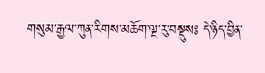གསུམ་རྒྱལ་ཀུན་རིགས་མཆོག་ལྔ་རུ་བསྡུསཿ དེ་ཉིད་བྱིན་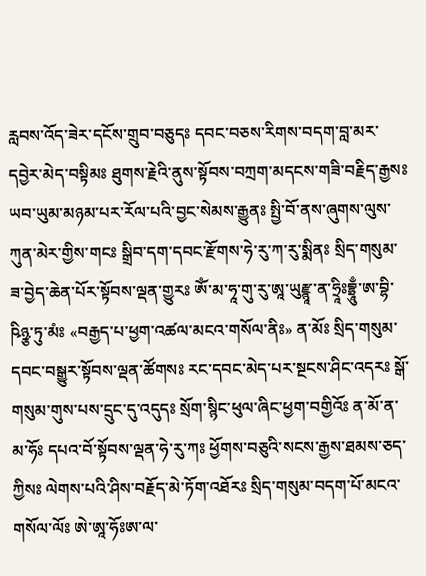རླབས་འོད་ཟེར་དངོས་གྲུབ་བཅུདཿ དབང་བཅས་རིགས་བདག་བླ་མར་དབྱེར་མེད་བསྟིམཿ ཐུགས་རྗེའི་ནུས་སྟོབས་བཀྲག་མདངས་གཟི་བརྗིད་རྒྱསཿ ཡབ་ཡུམ་མཉམ་པར་རོལ་པའི་བྱང་སེམས་རྒྱུནཿ སྤྱི་བོ་ནས་ཞུགས་ལུས་ཀུན་མེར་གྱིས་གངཿ སྒྲིབ་དག་དབང་རྫོགས་ཧེ་རུ་ཀ་རུ་སྨིནཿ སྲིད་གསུམ་ཟ་བྱེད་ཆེན་པོར་སྟོབས་ལྡན་གྱུརཿ ཨོཾ་མ་ཧཱ་གུ་རུ་ཨཱ་ཡུརྫྙཱ་ན་ཧྲཱིཿབྷྲཱུྃ་ཨ་བྷི་ཥིཉྩ་ཏུ་མཾཿ «བརྒྱད་པ་ཕྱག་འཚལ་མངའ་གསོལ་ནིཿ» ན་མོཿ སྲིད་གསུམ་དབང་བསྒྱུར་སྟོབས་ལྡན་ཚོགསཿ རང་དབང་མེད་པར་སྔངས་ཤིང་འདརཿ སྒོ་གསུམ་གུས་པས་དྲུང་དུ་འདུདཿ སྲོག་སྙིང་ཕུལ་ཞིང་ཕྱག་བགྱིའོཿ ན་མོ་ན་མ་ཧོཿ དཔའ་བོ་སྟོབས་ལྡན་ཧེ་རུ་ཀཿ ཕྱོགས་བཅུའི་སངས་རྒྱས་ཐམས་ཅད་ཀྱིསཿ ལེགས་པའི་ཤིས་བརྗོད་མེ་ཏོག་འཐོརཿ སྲིད་གསུམ་བདག་པོ་མངའ་གསོལ་ལོཿ ཨེ་ཨཱ་ཧོཿཨ་ལ་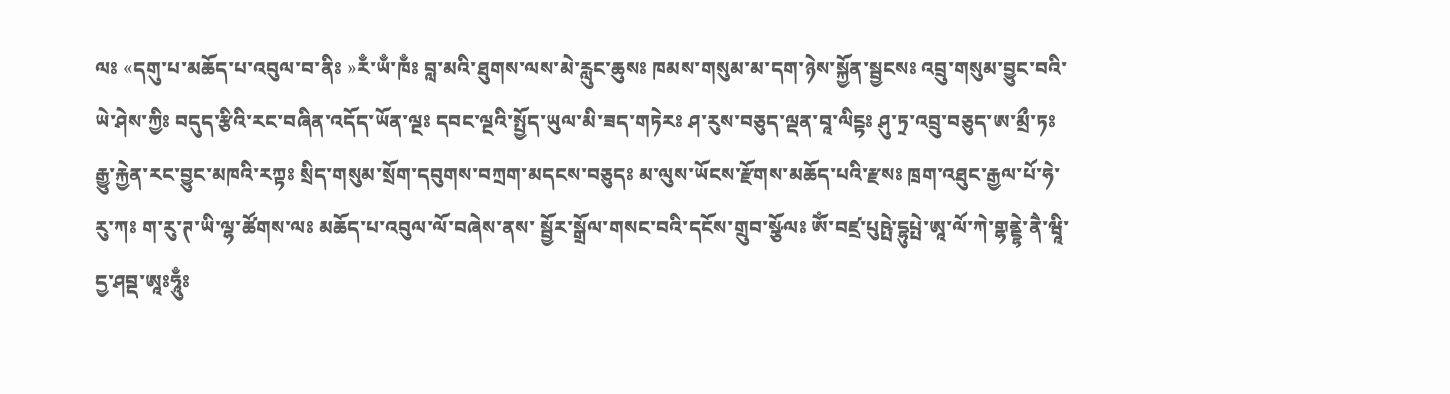ལཿ «དགུ་པ་མཆོད་པ་འབུལ་བ་ནིཿ »རྃ་ཡྃ་ཁྃཿ བླ་མའི་ཐུགས་ལས་མེ་རླུང་ཆུསཿ ཁམས་གསུམ་མ་དག་ཉེས་སྐྱོན་སྦྱངསཿ འབྲུ་གསུམ་བྱུང་བའི་ཡེ་ཤེས་ཀྱིཿ བདུད་རྩིའི་རང་བཞིན་འདོད་ཡོན་ལྔཿ དབང་ལྔའི་སྤྱོད་ཡུལ་མི་ཟད་གཏེརཿ ཤ་རུས་བཅུད་ལྡན་བཱ་ལིངྟཿ ཤུ་ཏྲ་འབྲུ་བཅུད་ཨ་མྲྀ་ཏཿ རྒྱུ་རྐྱེན་རང་བྱུང་མཁའི་རཀྟཿ སྲིད་གསུམ་སྲོག་དབུགས་བཀྲག་མདངས་བཅུདཿ མ་ལུས་ཡོངས་རྫོགས་མཆོད་པའི་རྫསཿ ཁྲག་འཐུང་རྒྱལ་པོ་ཧེ་རུ་ཀཿ ག་རུ་ཊ་ཡི་ལྷ་ཚོགས་ལཿ མཆོད་པ་འབུལ་ལོ་བཞེས་ནས་ སྦྱོར་སྒྲོལ་གསང་བའི་དངོས་གྲུབ་སྩོལཿ ཨོཾ་བཛྲ་པུཥྤེ་དྷུཔྤེ་ཨཱ་ལོ་ཀེ་གྷནྡྷེ་ནཻ་ཝཱི་དྱ་ཤབྡ་ཨཱཿཧཱུྃཿ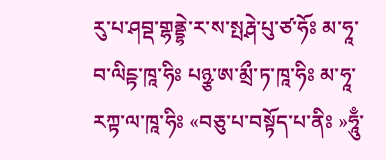རུ་པ་ཤབྡ་གྷནྡྷེ་ར་ས་སྤརྴེ་པུ་ཙ་ཧོཿ མ་ཧཱ་བ་ལིངྟ་ཁཱ་ཧིཿ པཉྩ་ཨ་མྲྀ་ཏ་ཁཱ་ཧིཿ མ་ཧཱ་རཀྟ་ལ་ཁཱ་ཧིཿ «བཅུ་པ་བསྟོད་པ་ནིཿ »ཧཱུྃ་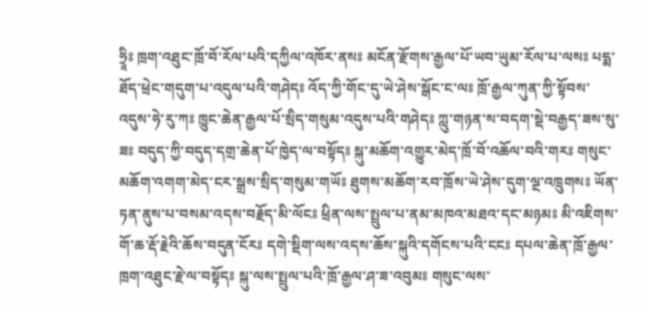ཧྲཱིཿ ཁྲག་འཐུང་ཁྲོ་བོ་རོལ་པའི་དཀྱིལ་འཁོར་ནསཿ མངོན་རྫོགས་རྒྱལ་པོ་ཡབ་ཡུམ་རོལ་པ་ལསཿ པདྨ་ཐོད་ཕྲེང་གདུག་པ་འདུལ་པའི་གཤེདཿ འོད་ཀྱི་གོང་དུ་ཡེ་ཤེས་སྒོང་ང་ལཿ ཁྲོ་རྒྱལ་ཀུན་ཀྱི་སྟོབས་འདུས་ཧེ་རུ་ཀཿ ཁྱུང་ཆེན་རྒྱལ་པོ་སྲིད་གསུམ་འདུས་པའི་གཤེདཿ ཀླུ་གཉན་ས་བདག་སྡེ་བརྒྱད་ཟས་སུ་ཟཿ བདུད་ཀྱི་བདུད་དགྲ་ཆེན་པོ་ཁྱེད་ལ་བསྟོདཿ སྐུ་མཆོག་འགྱུར་མེད་ཁྲོ་བོ་འཆོལ་བའི་གརཿ གསུང་མཆོག་འགག་མེད་ངར་སྒྲས་སྲིད་གསུམ་གཡོཿ ཐུགས་མཆོག་རབ་ཁྲོས་ཡེ་ཤེས་དུག་ལྔ་འཁྲུགསཿ ཡོན་ཏན་ནུས་པ་བསམ་འདས་བརྗོད་མི་ལོངཿ ཕྲིན་ལས་སྤྲུལ་པ་ནམ་མཁའ་མཐའ་དང་མཉམཿ མི་འཇིགས་གོ་ཆ་རྡོ་རྗེའི་ཆོས་བདུན་ངོརཿ དགེ་སྡིག་ལས་འདས་ཆོས་སྐུའི་དགོངས་པའི་ངངཿ དཔལ་ཆེན་ཁྲོ་རྒྱལ་ཁྲག་འཐུང་རྗེ་ལ་བསྟོདཿ སྐུ་ལས་སྤྲུལ་པའི་ཁྲོ་རྒྱལ་ཤ་ཟ་འབུམཿ གསུང་ལས་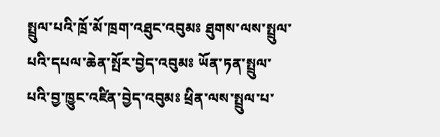སྤྲུལ་པའི་ཁྲོ་མོ་ཁྲག་འཐུང་འབུམཿ ཐུགས་ལས་སྤྲུལ་པའི་དཔལ་ཆེན་སྤོར་བྱེད་འབུམཿ ཡོན་ཏན་སྤྲུལ་པའི་བྱ་ཁྱུང་འཛིན་བྱེད་འབུམཿ ཕྲིན་ལས་སྤྲུལ་པ་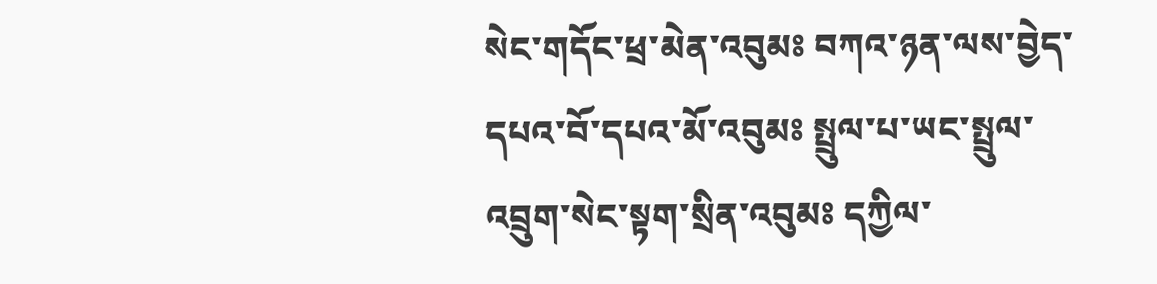སེང་གདོང་ཕྲ་མེན་འབུམཿ བཀའ་ཉན་ལས་བྱེད་དཔའ་བོ་དཔའ་མོ་འབུམཿ སྤྲུལ་པ་ཡང་སྤྲུལ་འབྲུག་སེང་སྟག་སྲིན་འབུམཿ དཀྱིལ་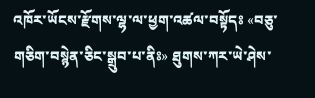འཁོར་ཡོངས་རྫོགས་ལྷ་ལ་ཕྱག་འཚལ་བསྟོདཿ «བཅུ་གཅིག་བསྙེན་ཅིང་སྒྲུབ་པ་ནིཿ» ཐུགས་ཀར་ཡེ་ཤེས་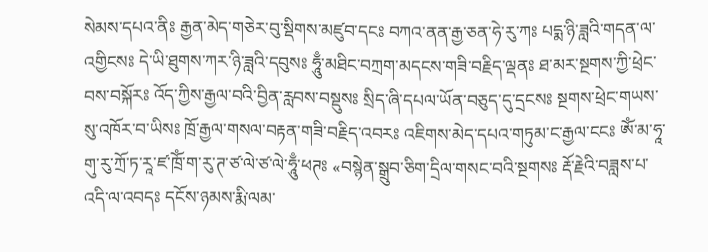སེམས་དཔའ་ནིཿ རྒྱན་མེད་གཅེར་བུ་སྡིགས་མཛུབ་དངཿ བཀའ་ནན་རྒྱ་ཅན་ཧེ་རུ་ཀཿ པདྨ་ཉི་ཟླའི་གདན་ལ་འགྱིངསཿ དེ་ཡི་ཐུགས་ཀར་ཉི་ཟླའི་དབུསཿ ཧཱུྃ་མཐིང་བཀྲག་མདངས་གཟི་བརྗིད་ལྡནཿ ཐ་མར་སྔགས་ཀྱི་ཕྲེང་བས་བསྐོརཿ འོད་ཀྱིས་རྒྱལ་བའི་བྱིན་རླབས་བསྡུསཿ སྲིད་ཞི་དཔལ་ཡོན་བཅུད་དུ་དྲངསཿ སྔགས་ཕྲེང་གཡས་སུ་འཁོར་བ་ཡིསཿ ཁྲོ་རྒྱལ་གསལ་བརྟན་གཟི་བརྗིད་འབརཿ འཇིགས་མེད་དཔའ་གཏུམ་ང་རྒྱལ་ངངཿ ཨོཾ་མ་ཧཱ་གུ་རུ་ཀྲོ་ཏ་རཱ་ཛ་ཁྲོཾ་ག་རུ་ཊ་ཙ་ལེ་ཙ་ལེ་ཧཱུྃ་ཕཊཿ «བསྙེན་སྒྲུབ་ཅིག་དྲིལ་གསང་བའི་སྔགསཿ རྡོ་རྗེའི་བཟླས་པ་འདི་ལ་འབདཿ དངོས་ཉམས་རྨི་ལམ་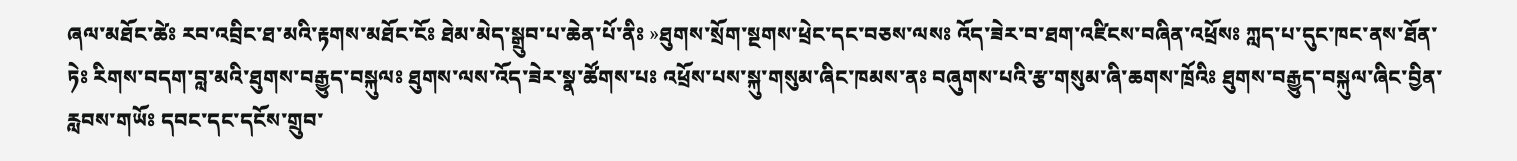ཞལ་མཐོང་ཚེཿ རབ་འབྲིང་ཐ་མའི་རྟགས་མཐོང་ངོཿ ཐེམ་མེད་སྒྲུབ་པ་ཆེན་པོ་ནིཿ »ཐུགས་སྲོག་སྔགས་ཕྲེང་དང་བཅས་ལསཿ འོད་ཟེར་བ་ཐག་འཛིངས་བཞིན་འཕྲོསཿ ཀླད་པ་དུང་ཁང་ནས་ཐོན་ཏེཿ རིགས་བདག་བླ་མའི་ཐུགས་བརྒྱུད་བསྐུལཿ ཐུགས་ལས་འོད་ཟེར་སྣ་ཚོགས་པཿ འཕྲོས་པས་སྐུ་གསུམ་ཞིང་ཁམས་ནཿ བཞུགས་པའི་རྩ་གསུམ་ཞི་ཆགས་ཁྲོའིཿ ཐུགས་བརྒྱུད་བསྐུལ་ཞིང་བྱིན་རླབས་གཡོཿ དབང་དང་དངོས་གྲུབ་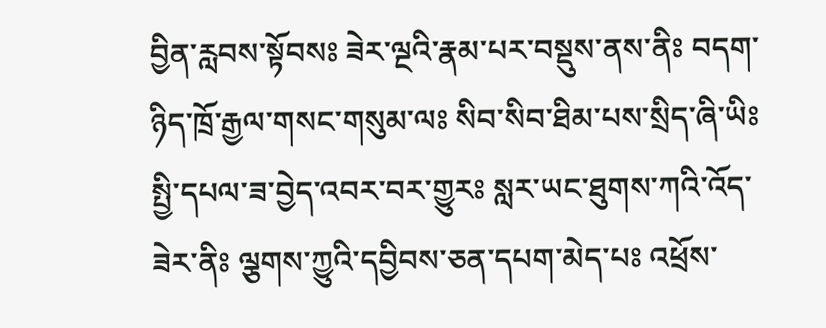བྱིན་རླབས་སྟོབསཿ ཟེར་ལྔའི་རྣམ་པར་བསྡུས་ནས་ནིཿ བདག་ཉིད་ཁྲོ་རྒྱལ་གསང་གསུམ་ལཿ སིབ་སིབ་ཐིམ་པས་སྲིད་ཞི་ཡིཿ སྤྱི་དཔལ་ཟ་བྱེད་འབར་བར་གྱུརཿ སླར་ཡང་ཐུགས་ཀའི་འོད་ཟེར་ནིཿ ལྕགས་ཀྱུའི་དབྱིབས་ཅན་དཔག་མེད་པཿ འཕྲོས་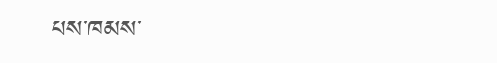པས་ཁམས་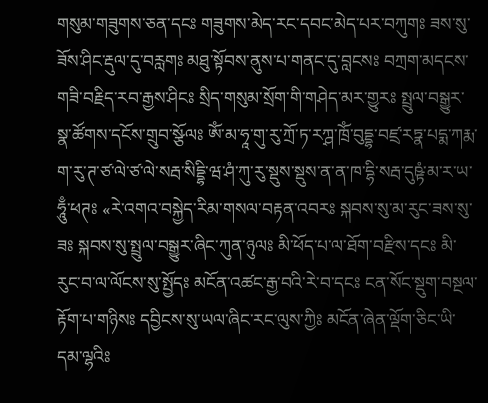གསུམ་གཟུགས་ཅན་དངཿ གཟུགས་མེད་རང་དབང་མེད་པར་བཀུགཿ ཟས་སུ་ཟོས་ཤིང་རྡུལ་དུ་བརླགཿ མཐུ་སྟོབས་ནུས་པ་གནང་དུ་བླངསཿ བཀྲག་མདངས་གཟི་བརྗིད་རབ་རྒྱས་ཤིངཿ སྲིད་གསུམ་སྲོག་གི་གཤེད་མར་གྱུརཿ སྤྲུལ་བསྒྱུར་སྣ་ཚོགས་དངོས་གྲུབ་སྩོལཿ ཨོཾ་མ་ཧཱ་གུ་རུ་ཀྲོ་ཏ་རཀྴ་ཁྲོཾ་བུདྡྷ་བཛྲ་རཏྣ་པདྨ་ཀརྨ་ག་རུ་ཊ་ཙ་ལེ་ཙ་ལེ་སརྦ་སིདྡྷི་ཝ་ཤཾ་ཀུ་རུ་སྡུས་སྡུས་ན་ན་ཁ་དྷི་སརྦ་དུཥྟཾ་མ་ར་ཡ་ཧཱུྃ་ཕཊཿ «རེ་འགའ་བསྐྱེད་རིམ་གསལ་བརྟན་འབརཿ སྐབས་སུ་མ་རུང་ཟས་སུ་ཟཿ སྐབས་སུ་སྤྲུལ་བསྒྱུར་ཞིང་ཀུན་ཉུལཿ མི་ཕོད་པ་ལ་ཐོག་བརྫིས་དངཿ མི་རུང་བ་ལ་ལོངས་སུ་སྤྱོདཿ མངོན་འཚང་རྒྱ་བའི་རེ་བ་དངཿ ངན་སོང་སྡུག་བསྔལ་རྟོག་པ་གཉིསཿ དབྱིངས་སུ་ཡལ་ཞིང་རང་ལུས་ཀྱིཿ མངོན་ཞེན་ལྡོག་ཅིང་ཡི་དམ་ལྷའིཿ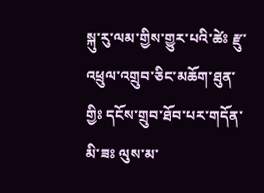སྐུ་རུ་ལམ་གྱིས་གྱུར་པའི་ཚེཿ རྫུ་འཕྲུལ་འགྲུབ་ཅིང་མཆོག་ཐུན་གྱིཿ དངོས་གྲུབ་ཐོབ་པར་གདོན་མི་ཟཿ ལུས་མ་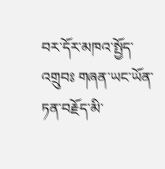བར་དོར་མཁའ་སྤྱོད་འགྲུབཿ གཞན་ཡང་ཡོན་ཏན་བརྗོད་མི་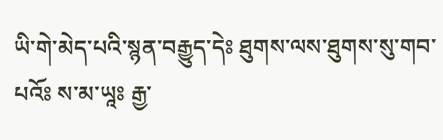ཡི་གེ་མེད་པའི་སྙན་བརྒྱུད་དེཿ ཐུགས་ལས་ཐུགས་སུ་གབ་པའོཿ ས་མ་ཡཱཿ རྒྱ་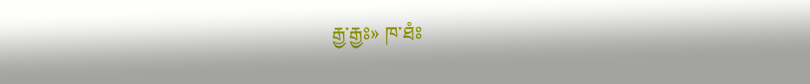རྒྱ་རྒྱཿ» ཁ་ཐཾཿ